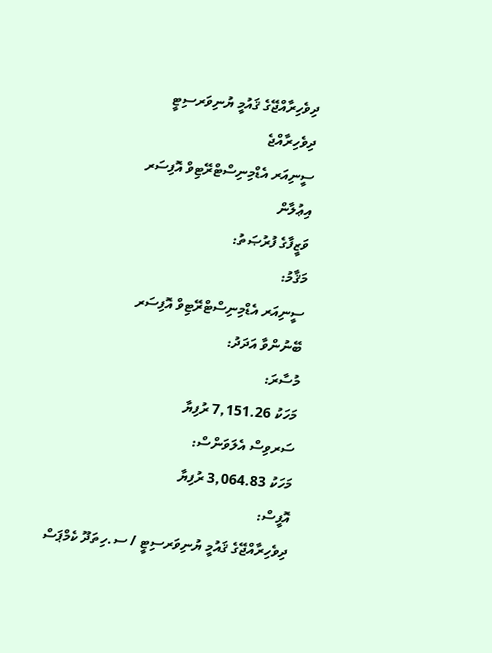ދިވެހިރާއްޖޭގެ ޤައުމީ ޔުނިވަރސިޓީ
ދިވެހިރާއްޖެ
ސީނިއަރ އެޑްމިނިސްޓްރޭޓިވް އޮފިސަރ
އިޢުލާން
ވަޒީފާގެ ފުރުޞަތު:
މަޤާމު:
ސީނިއަރ އެޑްމިނިސްޓްރޭޓިވް އޮފިސަރ
ބޭނުންވާ އަދަދު:
މުސާރަ:
މަހަކު 7,151.26 ރުފިޔާ
ސަރވިސް އެލަވަންސް:
މަހަކު 3,064.83 ރުފިޔާ
އޮފީސް:
ދިވެހިރާއްޖޭގެ ޤައުމީ ޔުނިވަރސިޓީ / ސ.ހިތަދޫ ކެމްޕަސް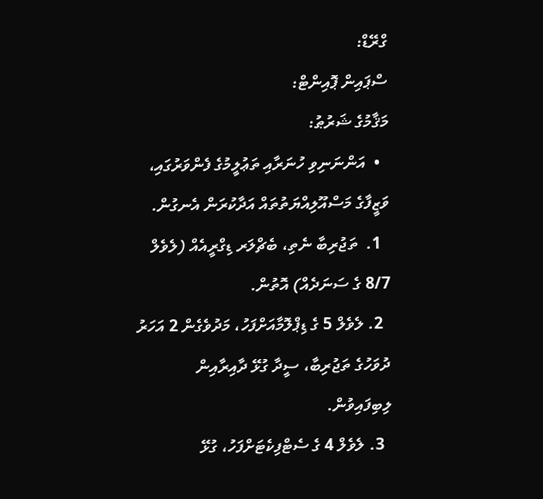ގްރޭޑް:
ސްޕައިން ޕޮއިންޓް:
މަޤާމުގެ ޝަރުޠު:
  •  އަންނަނިވި ހުނަރާއި ތަޢުލީމުގެ ފެންވަރުގައި، ވަޒީފާގެ މަސްއޫލިއްޔަތުތައް އަދާކުރަން އެނގުން.
  1.  ތަޖުރިބާ ނެތި، ބެޗްލަރ ޑިގްރީއެއް (ލެވެލް 8/7 ގެ ސަނަދެއް) އޮތުން.
  2. ލެވެލް 5 ގެ ޑިޕްލޮމާއަށްފަހު، މަދުވެގެން 2 އަހަރު ދުވަހުގެ ތަޖުރިބާ، ސީދާ ގުޅޭ ދާއިރާއިން ލިބިފައިވުން.
  3. ލެވެލް 4 ގެ ސެޓްފިކެޓަށްފަހު، ގުޅޭ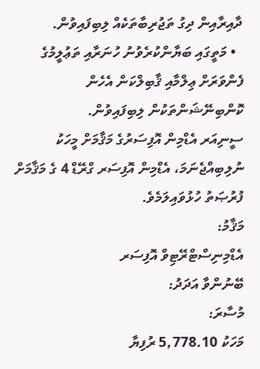ދާއިރާއިން ދިގު ތަޖުރިބާތަކެއް ލިބިފައިވުން.
  • މަތީގައި ބަޔާންކުރެވުނު ހުނަރާއި ތަޢުލީމުގެ ފެންވަރަށް ޢިލްމާއި ޤާބިލްކަން އެހެން ކޮންބިނޭޝަންތަކުން ލިބިފައިވުން.
ސީނިއަރ އެޑްމިން އޮފިސަރުގެ މަޤާމަށް މީހަކު ނުލިބިއްޖެނަމަ، އެޑްމިން އޮފިސަރ ގްރޭޑް 4 ގެ މަޤާމަށް ފުރުޞަތު ހުޅުވައިލަމެވެ.
މަޤާމު:
އެޑްމިނިސްޓްރޭޓިވް އޮފިސަރ
ބޭނުންވާ އަދަދު:
މުސާރަ:
މަހަކު 5,778.10 ރުފިޔާ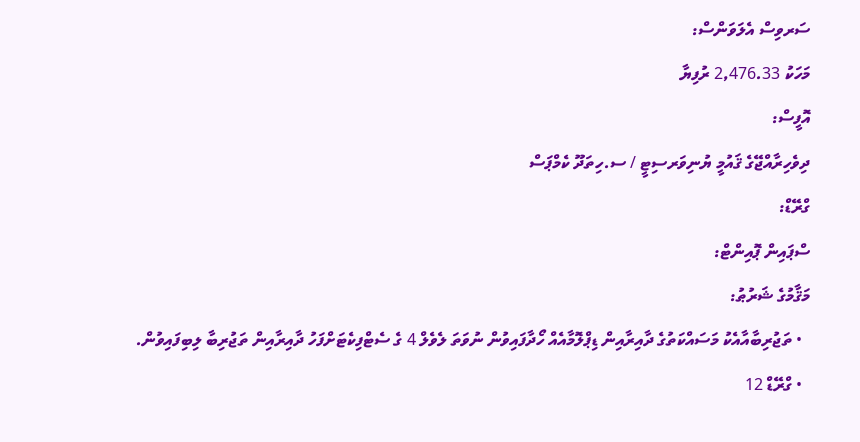ސަރވިސް އެލަވަންސް:
މަހަކު 2,476.33 ރުފިޔާ
އޮފީސް:
ދިވެހިރާއްޖޭގެ ޤައުމީ ޔުނިވަރސިޓީ / ސ.ހިތަދޫ ކެމްޕަސް
ގްރޭޑް:
ސްޕައިން ޕޮއިންޓް:
މަޤާމުގެ ޝަރުޠު:
  • ތަޖުރިބާއާއެކު މަސައްކަތުގެ ދާއިރާއިން ޑިޕްލޮމާއެއް ހޯދާފައިވުން ނުވަތަ ލެވެލް 4 ގެ ސެޓްފިކެޓަށްފަހު ދާއިރާއިން ތަޖުރިބާ ލިބިފައިވުން.
  • ގްރޭޑް 12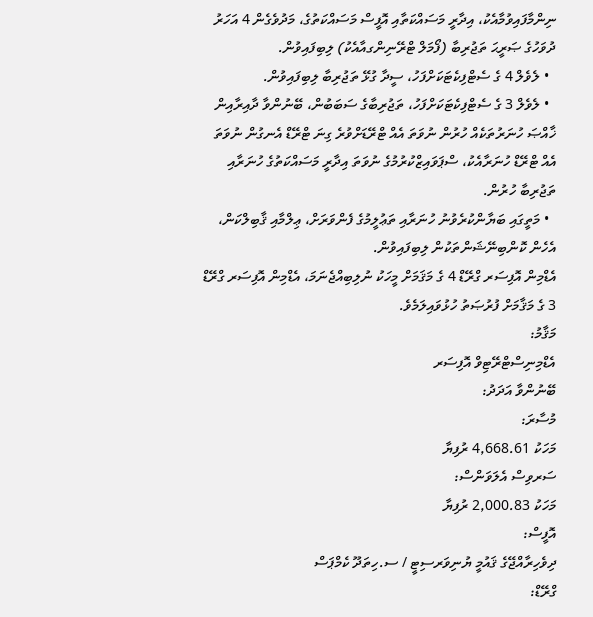ނިންމާފައިވުމާއެކު، އިދާރީ މަސައްކަތާއި އޮފީސް މަސައްކަތުގެ، މަދުވެގެން 4 އަހަރު ދުވަހުގެ ޞަރީޙަ ތަޖުރިބާ (ފޯމަލް ޓްރޭނިންގއާއެކު) ލިބިފައިވުން.
  • ލެވެލް 4 ގެ ސެޓްފިކެޓަކަށްފަހު، ސީދާ ގުޅޭ ތަޖުރިބާ ލިބިފައިވުން.
  • ލެވެލް 3 ގެ ސެޓްފިކެޓަކަށްފަހު، ތަޖުރިބާގެ ސަބަބުން، ބޭނުންވާ ދާއިރާއިން ޚާއްޞަ ހުނަރުތަކެއް ހުރުން ނުވަތަ އެއް ޓްރޭޑަށްވުރެ ގިނަ ޓްރޭޑް އެނގުން ނުވަތަ އެއް ޓްރޭޑް ހުނަރާއެކު، ސްޕަވައިޒްކުރުމުގެ ނުވަތަ އިދާރީ މަސައްކަތުގެ ހުނަރާއި ތަޖުރިބާ ހުރުން.
  • މަތީގައި ބަޔާންކުރެވުނު ހުނަރާއި ތަޢުލީމުގެ ފެންވަރަށް، ޢިލްމާއި ޤާބިލްކަން، އެހެން ކޮންބިނޭޝަންތަކުން ލިބިފައިވުން.
އެޑްމިން އޮފިސަރ ގްރޭޑް 4 ގެ މަޤަމަށް މީހަކު ނުލިބިއްޖެނަމަ، އެޑްމިން އޮފިސަރ ގްރޭޑް 3 ގެ މަޤާމަށް ފުރުޞަތު ހުޅުވައިލަމެވެ.
މަޤާމު:
އެޑްމިނިސްޓްރޭޓިވް އޮފިސަރ
ބޭނުންވާ އަދަދު:
މުސާރަ:
މަހަކު 4,668.61 ރުފިޔާ
ސަރވިސް އެލަވަންސް:
މަހަކު 2,000.83 ރުފިޔާ
އޮފީސް:
ދިވެހިރާއްޖޭގެ ޤައުމީ ޔުނިވަރސިޓީ / ސ.ހިތަދޫ ކެމްޕަސް
ގްރޭޑް: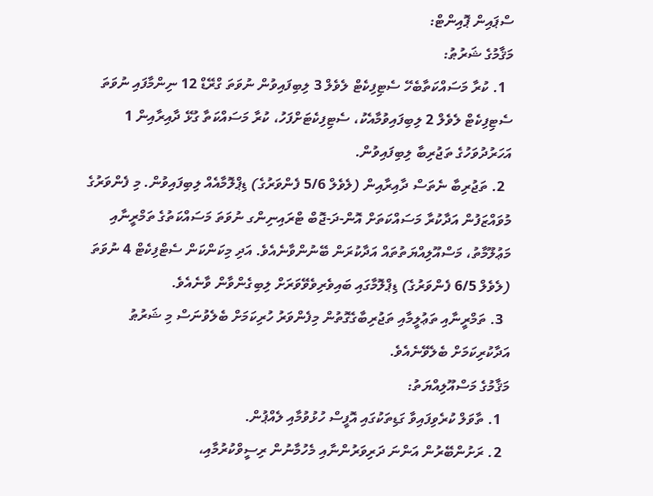ސްޕައިން ޕޮއިންޓް:
މަޤާމުގެ ޝަރުޠު:
  1. ކުރާ މަސައްކަތާބެހޭ ސެޓިފިކެޓް ލެވެލް 3 ލިބިފައިވުން ނުވަތަ ގްރޭޑް 12 ނިންމާފައި ނުވަތަ ސެޓިފިކެޓް ލެވެލް 2 ލިބިފައިވުމާއެކު، ސެޓިފިކެޓަށްފަހު، ކުރާ މަސައްކަތާ ގުޅޭ ދާއިރާއިން 1 އަހަރުދުވަހުގެ ތަޖުރިބާ ލިބިފައިވުން.
  2. ތަޖުރިބާ ނެތަސް ދާއިރާއިން (ލެވެލް 5/6 ފެންވަރުގެ) ޑިޕްލޮމާއެއް ލިބިފައިވުން. މި ފެންވަރުގެ މުވައްޒަފުން އަދާކުރާ މަސައްކަތަށް އޮން-ދަ-ޖޮބް ޓްރައިނިންގ ނުވަތަ މަސައްކަތުގެ ތަމްރީނާއި މަޢުލޫމާތު، މަސްއޫލިއްޔަތުތައް އަދާކުރަން ބޭނުންވާނެއެވެ. އަދި މިކަންކަން ސެޓްފިކެޓް 4 ނުވަތަ (ލެވެލް 6/5 ފެންވަރުގެ) ޑިޕްލޮމާގައި ބައިވެރިވެވޭވަރަށް ލިބިގެންވާން ވާނެއެވެ.
  3. ތަމްރީނާއި ތަޢުލީމާއި ތަޖުރިބާގެގޮތުން މިފެންވަރު ހުރިކަމަށް ބެލެވުނަސް މި ޝަރުޠު އަދާކުރިކަމަށް ބެލެވޭނެއެވެ.
މަޤާމުގެ މަސްއޫލިއްޔަތު:
  1. ތާވަލް ކުރެވިފައިވާ ގަޑިތަކުގައި އޮފީސް ހުޅުވުމާއި ލެއްޕުން.
  2. ރަށުންބޭރުން އަންނަ ދަރިވަރުންނާއި މެހުމާނުން ރިސީވްކުރުމާއި،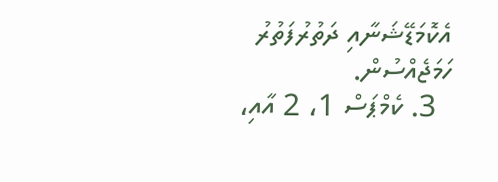އެކޮމަޑޭޝަނާއި ދަތުރުފަތުރު ހަމަޖެއްސުން.
  3. ކެމްޕަސް 1، 2 އާއި،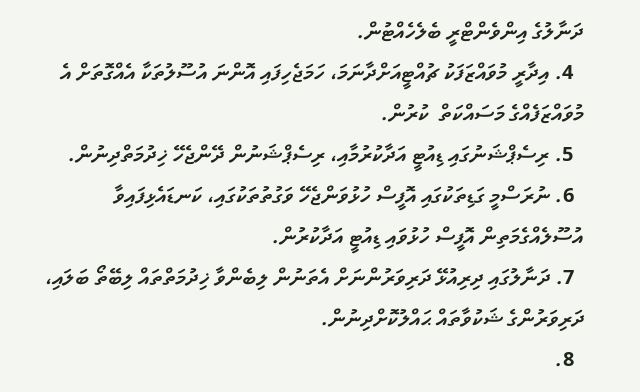ދަނާލުގެ އިންވެންޓްރީ ބެލެހެއްޓުން.
  4. އިދާރީ މުވައްޒަފަކު ޗުއްޓީއަށްދާނަމަ، ހަމަޖެހިފައި އޮންނަ އުސޫލުތަކާ އެއްގޮތަށް އެ މުވައްޒަފެއްގެ މަސައްކަތް  ކުރުން.
  5. ރިސެޕްޝަނުގައި ޑިއުޓީ އަދާކުރުމާއި، ރިސެޕްޝަނުން ދޭންޖެހޭ ޚިދުމަތްދިނުން.
  6. ނުރަސްމީ ގަޑިތަކުގައި އޮފީސް ހުޅުވަންޖެހޭ ވަގުތުތަކުގައި، ކަނޑައެޅިފައިވާ އުސޫލެއްގެމަތިން އޮފީސް ހުޅުވައި ޑިއުޓީ އަދާކުރުން.
  7. ދަނާލުގައި ދިރިއުޅޭ ދަރިވަރުންނަށް އެތަނުން ލިބެންވާ ޚިދުމަތްތައް ލިބޭތޯ ބަލައި، ދަރިވަރުންގެ ޝަކުވާތައް ޙައްލުކޮށްދިނުން.
  8.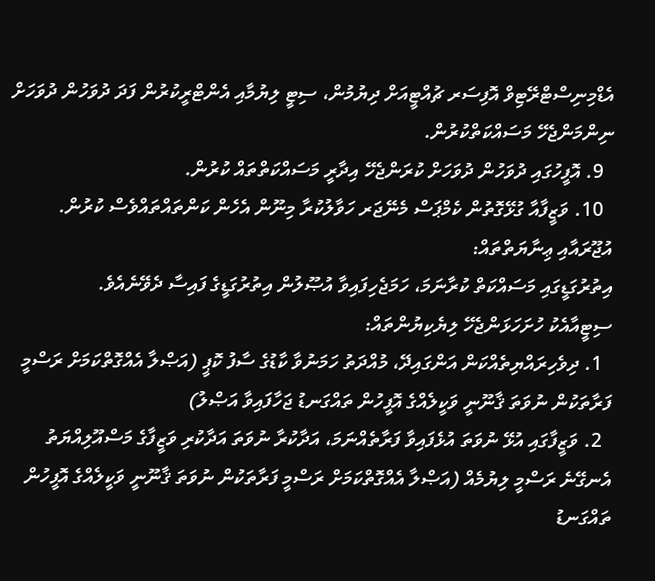އެޑްމިނިސްޓްރޭޓިވް އޮފިސަރ ޗުއްޓީއަށް ދިޔުމުން، ސިޓީ ލިޔުމާއި އެންޓްރީކުރުން ފަދަ ދުވަހުން ދުވަހަށް ނިންމަންޖެހޭ މަސައްކަތްކުރުން.
  9. އޮފީހުގައި ދުވަހުން ދުވަހަށް ކުރަންޖެހޭ އިދާރީ މަސައްކަތްތައް ކުރުން.
  10. ވަޒީފާއާ ގުޅޭގޮތުން ކެމްޕަސް މެނޭޖަރ ހަވާލުކުރާ މިނޫން އެހެން ކަންތައްތައްވެސް ކުރުން.
އުޖޫރައާއި ޢިނާޔަތްތައް:
އިތުރުގަޑީގައި މަސައްކަތް ކުރާނަމަ، ހަމަޖެހިފައިވާ އުޞޫލުން އިތުރުގަޑީގެ ފައިސާ ދެވޭނެއެވެ.
ސިޓީއާއެކު ހުށަހަޅަންޖެހޭ ލިޔެކިޔުންތައް:
  1. ދިވެހިރައްޔިތެއްކަން އަންގައިދޭ، މުއްދަތު ހަމަނުވާ ކާޑުގެ ސާފު ކޮޕީ (އަޞްލާ އެއްގޮތްކަމަށް ރަސްމީ ފަރާތަކުން ނުވަތަ ޤާނޫނީ ވަކީލެއްގެ އޮފީހުން ތައްގަނޑު ޖަހާފައިވާ އަޞްލު)
  2. ވަޒީފާގައި އުޅޭ ނުވަތަ އުޅެފައިވާ ފަރާތެއްނަމަ، އަދާކުރާ ނުވަތަ އަދާކުރި ވަޒީފާގެ މަސްއޫލިއްޔަތު އެނގޭނެ ރަސްމީ ލިޔުމެއް (އަޞްލާ އެއްގޮތްކަމަށް ރަސްމީ ފަރާތަކުން ނުވަތަ ޤާނޫނީ ވަކީލެއްގެ އޮފީހުން ތައްގަނޑު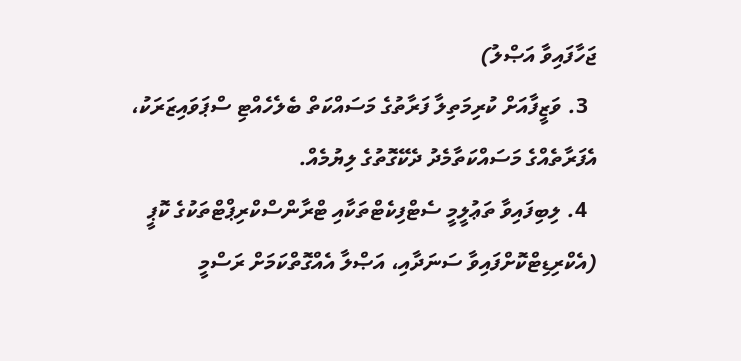ޖަހާފައިވާ އަޞްލު)
  3. ވަޒީފާއަށް ކުރިމަތިލާ ފަރާތުގެ މަސައްކަތް ބެލެހެއްޓި ސްޕަވައިޒަރަކު، އެފަރާތެއްގެ މަސައްކަތާމެދު ދެކޭގޮތުގެ ލިޔުމެއް.
  4. ލިބިފައިވާ ތަޢުލީމީ ސެޓްފިކެޓްތަކާއި ޓްރާންސްކްރިޕްޓްތަކުގެ ކޮޕީ (އެކްރިޑިޓްކޮށްފައިވާ ސަނަދާއި، އަޞްލާ އެއްގޮތްކަމަށް ރަސްމީ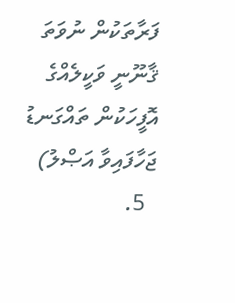ފަރާތަކުން ނުވަތަ ޤާނޫނީ ވަކީލެއްގެ އޮފީހަކުން ތައްގަނޑު ޖަހާފައިވާ އަޞްލު)
  5.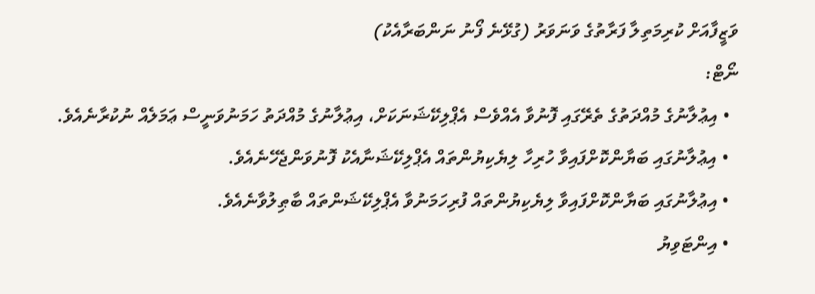ވަޒީފާއަށް ކުރިމަތިލާ ފަރާތުގެ ވަނަވަރު (ގުޅޭނެ ފޯނު ނަންބަރާއެކު)
ނޯޓް:
  • އިޢުލާނުގެ މުއްދަތުގެ ތެރޭގައި ފޮނުވާ އެއްވެސް އެޕްލިކޭޝަނަކަށް، އިޢުލާނުގެ މުއްދަތު ހަމަނުވަނީސް ޢަމަލެއް ނުކުރާނެއެވެ.
  • އިޢުލާނުގައި ބަޔާންކޮށްފައިވާ ހުރިހާ ލިޔެކިޔުންތައް އެޕްލިކޭޝަނާއެކު ފޮނުވަންޖެހޭނެއެވެ.
  • އިޢުލާނުގައި ބަޔާންކޮށްފައިވާ ލިޔެކިޔުންތައް ފުރިހަމަނުވާ އެޕްލިކޭޝަންތައް ބާޠިލުވާނެއެވެ.
  • އިންޓަވިޔު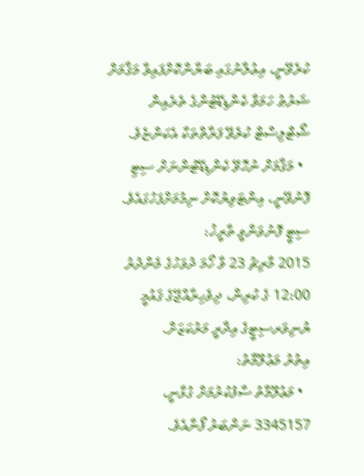ކުރެވޭނީ، އިޢުލާނުގައި ބަޔާންކޮށްފައިވާ މަޤާމަށް ޝަރުޠު ހަމަވާ ކެންޑިޑޭޓުންގެ ތެރެއިން ޝޯޓްލިސްޓް ކުރެވޭ ފަރާތްތަކާ އެކަންޏެވެ.
  • މަޤާމަށް ނުހޮވޭ ކެންޑިޑޭޓުންނަށް ސިޓި ފޮނުވޭނީ، އިންޓަވިޔުކޮށް ނިމުމަށްފަހުގައެވެ.
ސިޓީ ފޮނުވަންވީ ތާރީޚު:
2015 މާރިޗު 23 ވާ ހޯމަ ދުވަހުގެ މެންދުރު 12:00 ގެ ކުރިން، ދިވެހިރާއްޖޭގެ ޤައުމީ ޔުނިވަރސިޓީގެ އިދާރީ މަރުކަޒަށް.
އިތުރު މަޢުލޫމާތު:
  • މަޢުލޫމާތު ސާފުކުރުމަށް ގުޅާނީ، 3345157 ނަންބަރު ފޯނާއެވެ.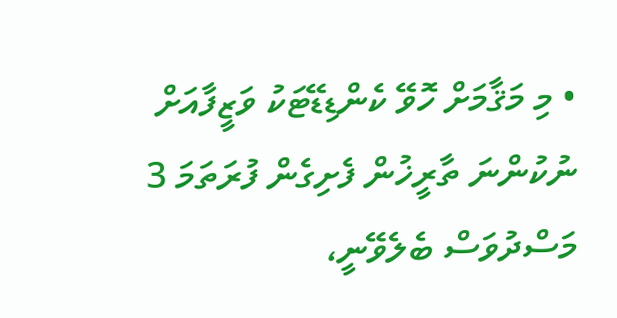• މި މަޤާމަށް ހޮވޭ ކެންޑިޑޭޓަކު ވަޒީފާއަށް ނުކުންނަ ތާރީޚުން ފެށިގެން ފުރަތަމަ 3 މަސްދުވަސް ބެލެވޭނީ،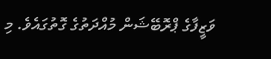ވަޒީފާގެ ޕްރޮބޭޝަން މުއްދަތުގެ ގޮތުގައެވެ. މި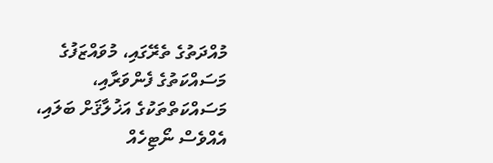މުއްދަތުގެ ތެރޭގައި، މުވައްޒަފުގެ މަސައްކަތުގެ ފެންވަރާއި، މަސައްކަތްތަކުގެ އަޚުލާޤަށް ބަލައި،  އެއްވެސް ނޯޓިހެއް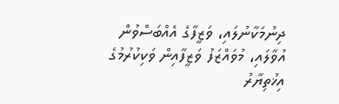ދިނުމަކާނުލައި، ވަޒީފާގެ އެއްބަސްވުން އުވާލައި، މުވައްޒަފު ވަޒީފާއިން ވަކިކުރުމުގެ އިޚުތިޔާރު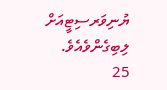ޔުނިވަރސިޓީއަށް ލިބިގެންވެއެވެ.
25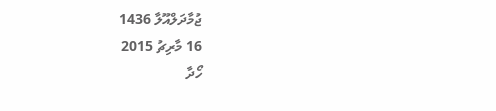ޖުމާދަލްއޫލާ 1436
16 މާރިޗު 2015
ހޯދާ